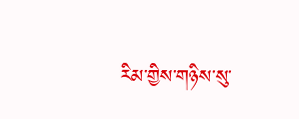རིམ་གྱིས་གཉིས་སུ་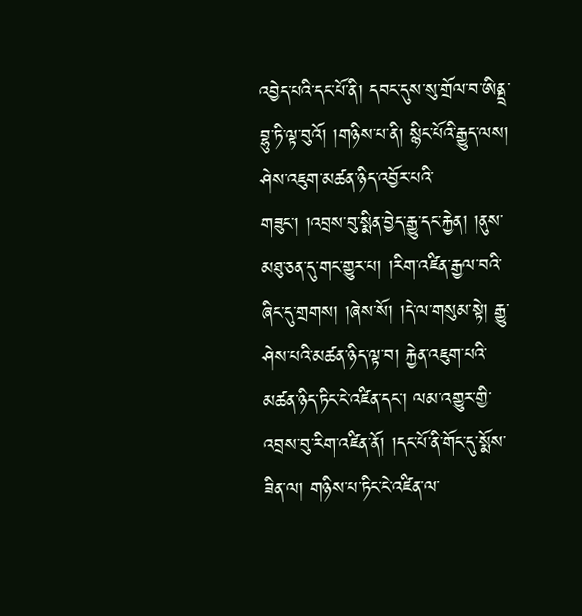འབྱེད་པའི་དང་པོ་ནི། དབང་དུས་སུ་གྲོལ་བ་ཨིནྡྲ་བྷུ་ཏི་ལྟ་བུའོ། །གཉིས་པ་ནི། སྙིང་པོའི་རྒྱུད་ལས། ཤེས་འཇུག་མཚན་ཉིད་འབྱོར་པའི་གཟུང་། །འབྲས་བུ་སྨིན་བྱེད་རྒྱུ་དང་རྐྱེན། །ནུས་མཐུ་ཅན་དུ་གང་གྱུར་པ། །རིག་འཛིན་རྒྱལ་བའི་ཞིང་དུ་གྲགས། །ཞེས་སོ། །དེ་ལ་གསུམ་སྟེ། རྒྱུ་ཤེས་པའི་མཚན་ཉིད་ལྟ་བ། རྐྱེན་འཇུག་པའི་མཚན་ཉིད་ཏིང་ངེ་འཛིན་དང་། ལམ་འགྱུར་གྱི་འབྲས་བུ་རིག་འཛིན་ནོ། །དང་པོ་ནི་གོང་དུ་སྨོས་ཟིན་ལ། གཉིས་པ་ཏིང་ངེ་འཛིན་ལ་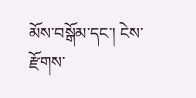མོས་བསྒོམ་དང་། ངེས་རྫོགས་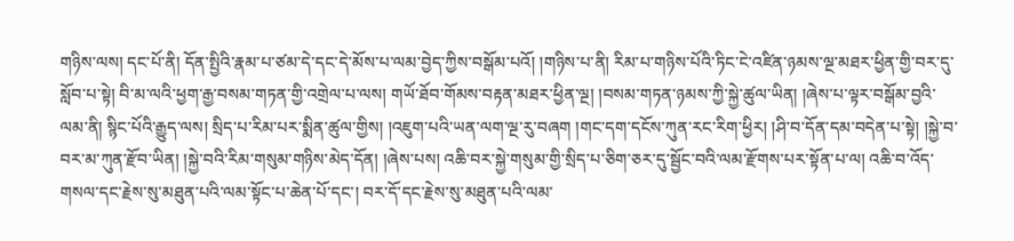གཉིས་ལས། དང་པོ་ནི། དོན་སྤྱིའི་རྣམ་པ་ཙམ་དེ་དང་དེ་མོས་པ་ལམ་བྱེད་ཀྱིས་བསྒོམ་པའོ། །གཉིས་པ་ནི། རིམ་པ་གཉིས་པོའི་ཏིང་ངེ་འཛིན་ཉམས་ལྔ་མཐར་ཕྱིན་གྱི་བར་དུ་སློབ་པ་སྟེ། བི་མ་ལའི་ཕྱག་རྒྱ་བསམ་གཏན་གྱི་འགྲེལ་པ་ལས། གཡོ་ཐོབ་གོམས་བརྟན་མཐར་ཕྱིན་ལྔ། །བསམ་གཏན་ཉམས་ཀྱི་སྐྱེ་ཚུལ་ཡིན། །ཞེས་པ་ལྟར་བསྒོམ་བྱའི་ལམ་ནི། སྙིང་པོའི་རྒྱུད་ལས། སྲིད་པ་རིམ་པར་སྨིན་ཚུལ་གྱིས། །འཇུག་པའི་ཡན་ལག་ལྔ་རུ་བཞག །གང་དག་དངོས་ཀུན་རང་རིག་ཕྱིར། །ཤི་བ་དོན་དམ་བདེན་པ་སྟེ། །སྐྱེ་བ་བར་མ་ཀུན་རྫོབ་ཡིན། །སྐྱེ་བའི་རིམ་གསུམ་གཉིས་མེད་དོན། །ཞེས་པས། འཆི་བར་སྐྱེ་གསུམ་གྱི་སྲིད་པ་ཅིག་ཅར་དུ་སྦྱོང་བའི་ལམ་རྫོགས་པར་སྟོན་པ་ལ། འཆི་བ་འོད་གསལ་དང་རྗེས་སུ་མཐུན་པའི་ལམ་སྟོང་པ་ཆེན་པོ་དང་། བར་དོ་དང་རྗེས་སུ་མཐུན་པའི་ལམ་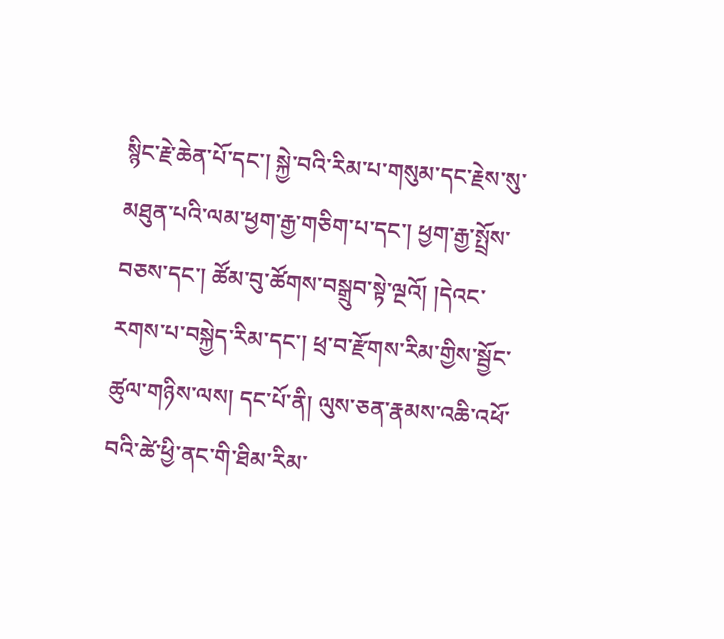སྙིང་རྗེ་ཆེན་པོ་དང་། སྐྱེ་བའི་རིམ་པ་གསུམ་དང་རྗེས་སུ་མཐུན་པའི་ལམ་ཕྱག་རྒྱ་གཅིག་པ་དང་། ཕྱག་རྒྱ་སྤྲོས་བཅས་དང་། ཚོམ་བུ་ཚོགས་བསྒྲུབ་སྟེ་ལྔའོ། །དེའང་རགས་པ་བསྐྱེད་རིམ་དང་། ཕྲ་བ་རྫོགས་རིམ་གྱིས་སྦྱོང་ཚུལ་གཉིས་ལས། དང་པོ་ནི། ལུས་ཅན་རྣམས་འཆི་འཕོ་བའི་ཚེ་ཕྱི་ནང་གི་ཐིམ་རིམ་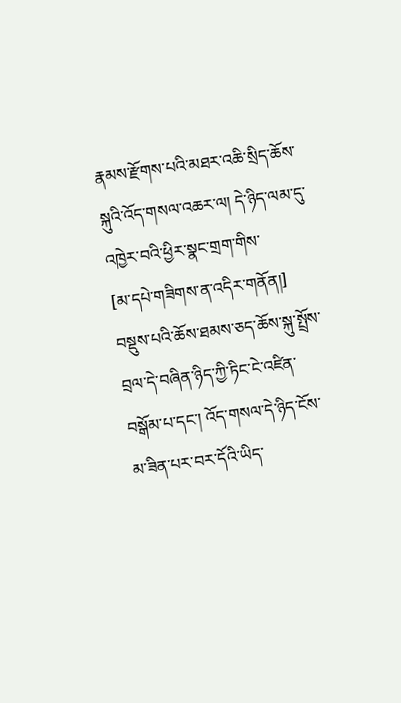རྣམས་རྫོགས་པའི་མཐར་འཆི་སྲིད་ཆོས་སྐུའི་འོད་གསལ་འཆར་ལ། དེ་ཉིད་ལམ་དུ་འཁྱེར་བའི་ཕྱིར་སྣང་གྲག་གིས་
[མ་དཔེ་གཟིགས་ན་འདིར་གནོན།]
བསྡུས་པའི་ཆོས་ཐམས་ཅད་ཆོས་སྐུ་སྤྲོས་བྲལ་དེ་བཞིན་ཉིད་ཀྱི་ཏིང་ངེ་འཛིན་བསྒོམ་པ་དང་། འོད་གསལ་དེ་ཉིད་ངོས་མ་ཟིན་པར་བར་དོའི་ཡིད་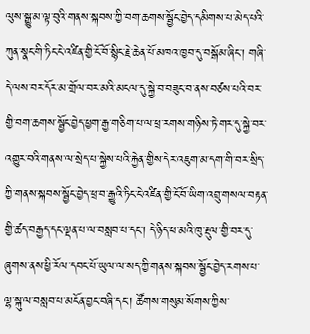ལུས་སྒྱུ་མ་ལྟ་བུའི་གནས་སྐབས་ཀྱི་བག་ཆགས་སྦྱོང་བྱེད་དམིགས་པ་མེད་པའི་ཀུན་སྣང་གི་ཏིང་ངེ་འཛིན་གྱི་ངོ་བོ་སྙིང་རྗེ་ཆེན་པོ་མཁའ་ཁྱབ་དུ་བསྒོམ་ཞིང་། གཞི་དེ་ལས་བར་དོར་མ་གྲོལ་བར་མའི་མངལ་དུ་སྐྱེ་བ་བཟུང་བ་ནས་བཙས་པའི་བར་གྱི་བག་ཆགས་སྦྱོང་བྱེད་ཕྱག་རྒྱ་གཅིག་པ་ལ་ཕྲ་རགས་གཉིས་ཏེ་གར་དུ་སྐྱེ་བར་འགྱུར་བའི་གནས་ལ་སྲེད་པ་སྐྱེས་པའི་རྐྱེན་གྱིས་དེར་འཇུག་མ་དག་གི་བར་སྲིད་ཀྱི་གནས་སྐབས་སྦྱོང་བྱེད་ཕྲ་བ་རྒྱུའི་ཏིང་ངེ་འཛིན་གྱི་ངོ་བོ་ཡིག་འབྲུ་གསལ་བརྟན་གྱི་ཚད་བརྒྱད་དང་ལྡན་པ་ལ་བསླབ་པ་དང་། དེ་ཉིད་ཕ་མའི་ཁུ་རྡུལ་གྱི་བར་དུ་ཞུགས་ནས་ཕྱི་རོལ་དབང་པོ་ཡུལ་ལ་སད་ཀྱི་གནས་སྐབས་སྦྱོང་བྱེད་རགས་པ་ལྷ་སྐུ་ལ་བསླབ་པ་མངོན་བྱང་བཞི་དང་། ཚོགས་གསུམ་སོགས་ཀྱིས་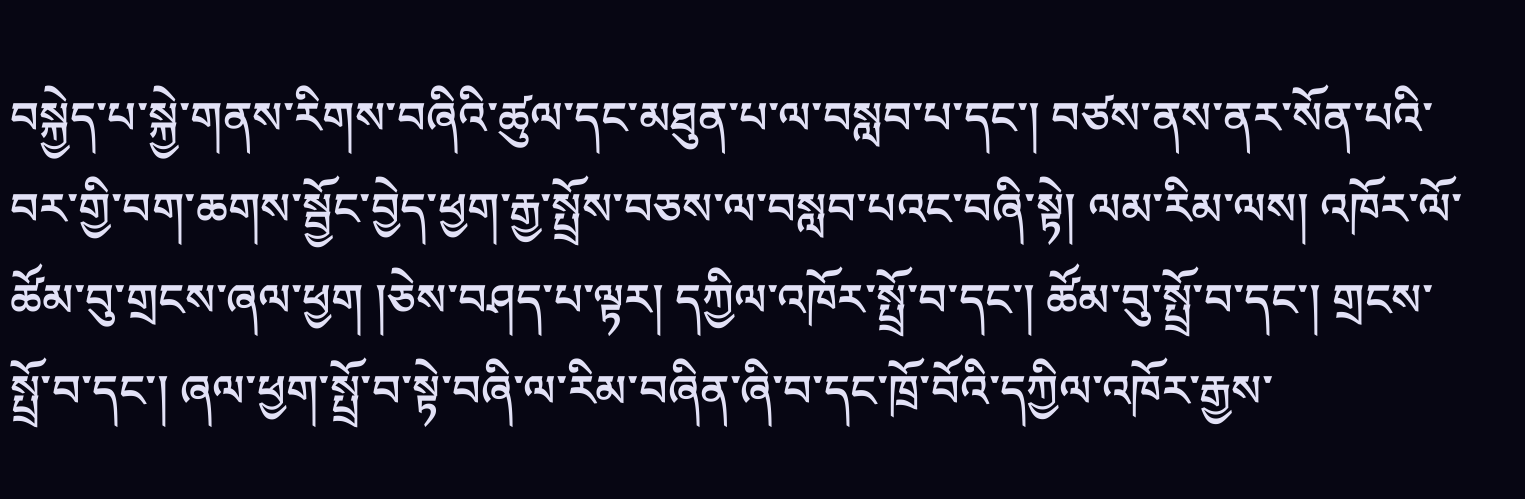བསྐྱེད་པ་སྐྱེ་གནས་རིགས་བཞིའི་ཚུལ་དང་མཐུན་པ་ལ་བསླབ་པ་དང་། བཙས་ནས་ནར་སོན་པའི་བར་གྱི་བག་ཆགས་སྦྱོང་བྱེད་ཕྱག་རྒྱ་སྤྲོས་བཅས་ལ་བསླབ་པའང་བཞི་སྟེ། ལམ་རིམ་ལས། འཁོར་ལོ་ཚོམ་བུ་གྲངས་ཞལ་ཕྱག །ཅེས་བཤད་པ་ལྟར། དཀྱིལ་འཁོར་སྤྲོ་བ་དང་། ཚོམ་བུ་སྤྲོ་བ་དང་། གྲངས་སྤྲོ་བ་དང་། ཞལ་ཕྱག་སྤྲོ་བ་སྟེ་བཞི་ལ་རིམ་བཞིན་ཞི་བ་དང་ཁྲོ་བོའི་དཀྱིལ་འཁོར་རྒྱས་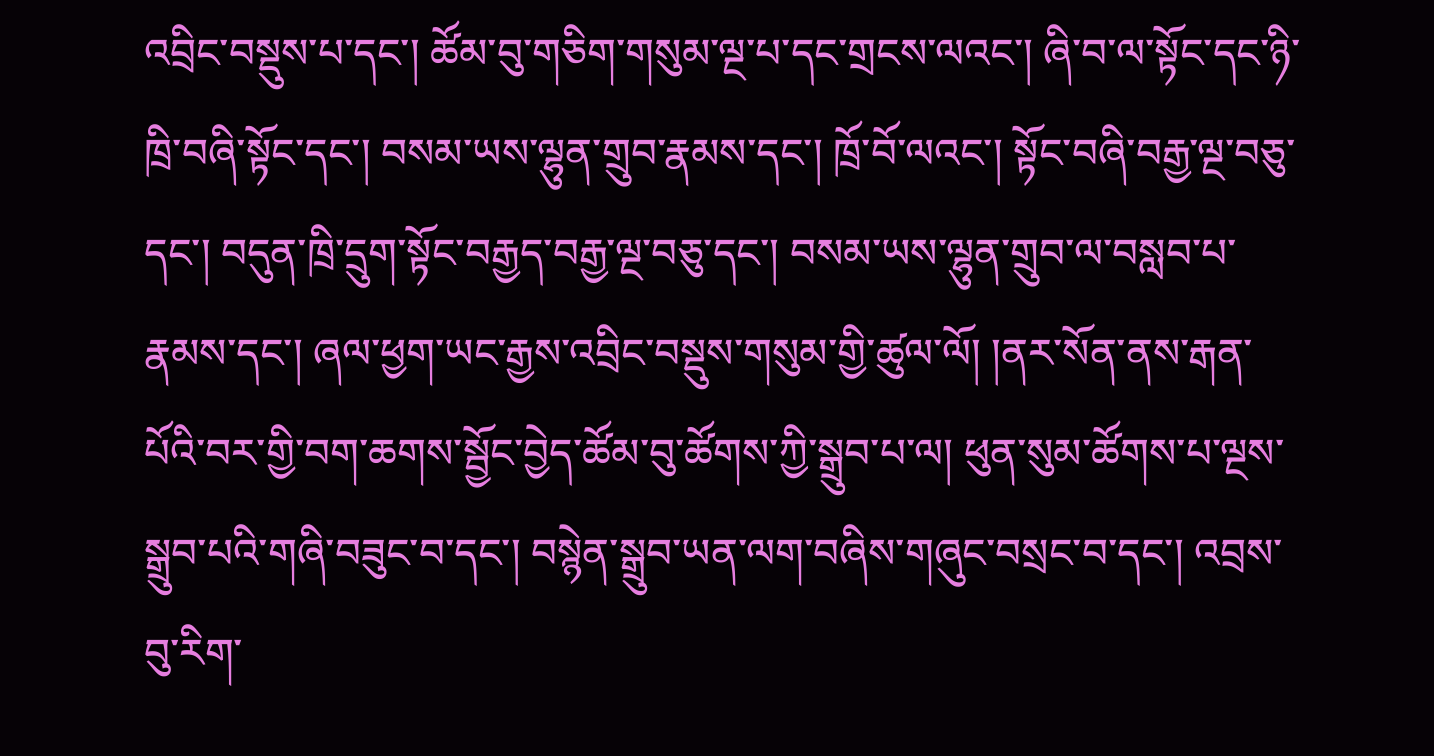འབྲིང་བསྡུས་པ་དང་། ཚོམ་བུ་གཅིག་གསུམ་ལྔ་པ་དང་གྲངས་ལའང་། ཞི་བ་ལ་སྟོང་དང་ཉི་ཁྲི་བཞི་སྟོང་དང་། བསམ་ཡས་ལྷུན་གྲུབ་རྣམས་དང་། ཁྲོ་བོ་ལའང་། སྟོང་བཞི་བརྒྱ་ལྔ་བཅུ་དང་། བདུན་ཁྲི་དྲུག་སྟོང་བརྒྱད་བརྒྱ་ལྔ་བཅུ་དང་། བསམ་ཡས་ལྷུན་གྲུབ་ལ་བསླབ་པ་རྣམས་དང་། ཞལ་ཕྱག་ཡང་རྒྱས་འབྲིང་བསྡུས་གསུམ་གྱི་ཚུལ་ལོ། །ནར་སོན་ནས་རྒན་པོའི་བར་གྱི་བག་ཆགས་སྦྱོང་བྱེད་ཚོམ་བུ་ཚོགས་ཀྱི་སྒྲུབ་པ་ལ། ཕུན་སུམ་ཚོགས་པ་ལྔས་སྒྲུབ་པའི་གཞི་བཟུང་བ་དང་། བསྙེན་སྒྲུབ་ཡན་ལག་བཞིས་གཞུང་བསྲང་བ་དང་། འབྲས་བུ་རིག་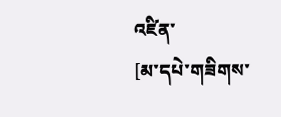འཛིན་
[མ་དཔེ་གཟིགས་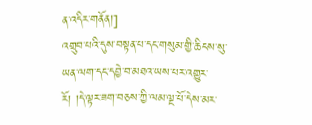ན་འདིར་གནོན།]
འགྲུབ་པའི་དུས་བསྟན་པ་དང་གསུམ་གྱི་ཆིངས་སུ་ཡན་ལག་དང་དབྱེ་བ་མཐའ་ཡས་པར་འགྱུར་རོ། །དེ་ལྟར་ཟག་བཅས་ཀྱི་ལམ་ལྔ་པོ་དེས་མར་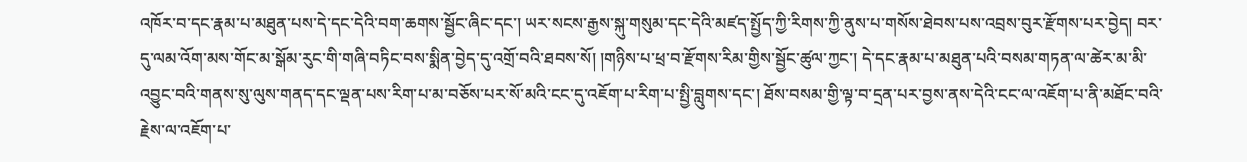འཁོར་བ་དང་རྣམ་པ་མཐུན་པས་དེ་དང་དེའི་བག་ཆགས་སྦྱོང་ཞིང་དང་། ཡར་སངས་རྒྱས་སྐུ་གསུམ་དང་དེའི་མཛད་སྤྱོད་ཀྱི་རིགས་ཀྱི་ནུས་པ་གསོས་ཐེབས་པས་འབྲས་བུར་རྫོགས་པར་བྱེད། བར་དུ་ལམ་འོག་མས་གོང་མ་སྒོམ་རུང་གི་གཞི་བཏིང་བས་སྨིན་བྱེད་དུ་འགྲོ་བའི་ཐབས་སོ། །གཉིས་པ་ཕྲ་བ་རྫོགས་རིམ་གྱིས་སྦྱོང་ཚུལ་ཀྱང་། དེ་དང་རྣམ་པ་མཐུན་པའི་བསམ་གཏན་ལ་ཚེར་མ་མི་འབྱུང་བའི་གནས་སུ་ལུས་གནད་དང་ལྡན་པས་རིག་པ་མ་བཅོས་པར་སོ་མའི་ངང་དུ་འཇོག་པ་རིག་པ་སྤྱི་བླུགས་དང་། ཐོས་བསམ་གྱི་ལྟ་བ་དྲན་པར་བྱས་ནས་དེའི་ངང་ལ་འཇོག་པ་ནི་མཐོང་བའི་རྗེས་ལ་འཇོག་པ་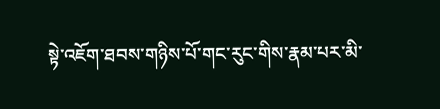སྟེ་འཇོག་ཐབས་གཉིས་པོ་གང་རུང་གིས་རྣམ་པར་མི་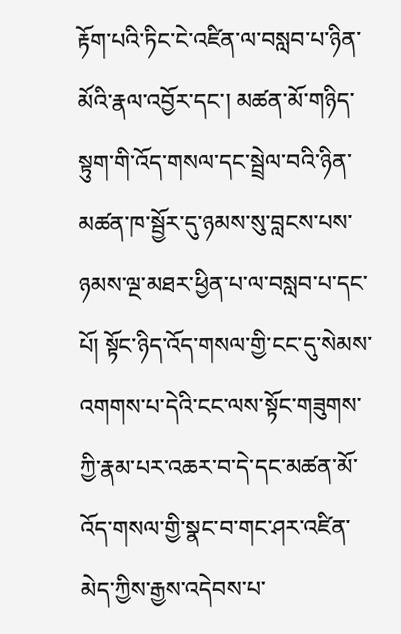རྟོག་པའི་ཏིང་ངེ་འཛིན་ལ་བསླབ་པ་ཉིན་མོའི་རྣལ་འབྱོར་དང་། མཚན་མོ་གཉིད་སྟུག་གི་འོད་གསལ་དང་སྦྲེལ་བའི་ཉིན་མཚན་ཁ་སྦྱོར་དུ་ཉམས་སུ་བླངས་པས་ཉམས་ལྔ་མཐར་ཕྱིན་པ་ལ་བསླབ་པ་དང་པོ། སྟོང་ཉིད་འོད་གསལ་གྱི་ངང་དུ་སེམས་འགགས་པ་དེའི་ངང་ལས་སྟོང་གཟུགས་ཀྱི་རྣམ་པར་འཆར་བ་དེ་དང་མཚན་མོ་འོད་གསལ་གྱི་སྣང་བ་གང་ཤར་འཛིན་མེད་ཀྱིས་རྒྱས་འདེབས་པ་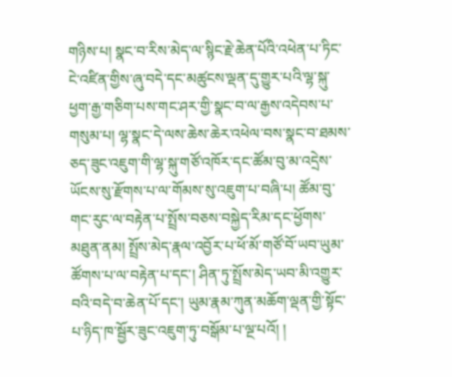གཉིས་པ། སྣང་བ་རིས་མེད་ལ་སྙིང་རྗེ་ཆེན་པོའི་འཕེན་པ་ཏིང་ངེ་འཛིན་གྱིས་ཞུ་བདེ་དང་མཚུངས་ལྡན་དུ་གྱུར་པའི་ལྷ་སྐུ་ཕྱག་རྒྱ་གཅིག་པས་གང་ཤར་གྱི་སྣང་བ་ལ་རྒྱས་འདེབས་པ་གསུམ་པ། ལྷ་སྣང་དེ་ལས་ཆེས་ཆེར་འཕེལ་བས་སྣང་བ་ཐམས་ཅད་ཟུང་འཇུག་གི་ལྷ་སྐུ་གཙོ་འཁོར་དང་ཚོམ་བུ་མ་འདྲེས་ཡོངས་སུ་རྫོགས་པ་ལ་གོམས་སུ་འཇུག་པ་བཞི་པ། ཚོམ་བུ་གང་རུང་ལ་བརྟེན་པ་སྤྲོས་བཅས་བསྐྱེད་རིམ་དང་ཕྱོགས་མཐུན་ནམ། སྤྲོས་མེད་རྣལ་འབྱོར་པ་ཕོ་མོ་གཙོ་བོ་ཡབ་ཡུམ་ཚོགས་པ་ལ་བརྟེན་པ་དང་། ཤིན་ཏུ་སྤྲོས་མེད་ཡབ་མི་འགྱུར་བའི་བདེ་བ་ཆེན་པོ་དང་། ཡུམ་རྣམ་ཀུན་མཆོག་ལྡན་གྱི་སྟོང་པ་ཉིད་ཁ་སྦྱོར་ཟུང་འཇུག་ཏུ་བསྒོམ་པ་ལྔ་པའོ། །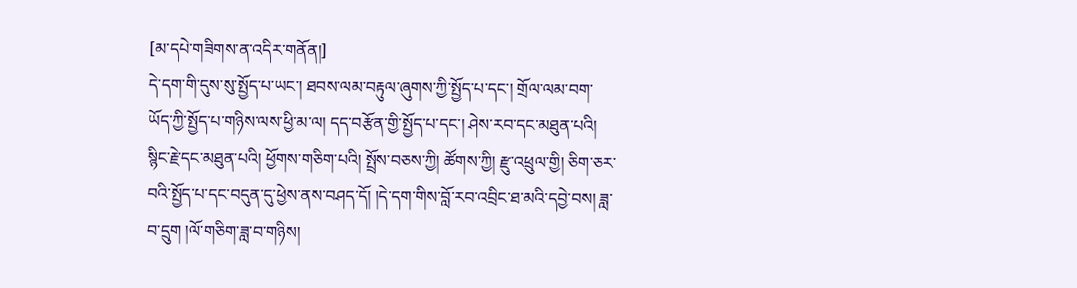[མ་དཔེ་གཟིགས་ན་འདིར་གནོན།]
དེ་དག་གི་དུས་སུ་སྤྱོད་པ་ཡང་། ཐབས་ལམ་བརྟུལ་ཞུགས་ཀྱི་སྤྱོད་པ་དང་། གྲོལ་ལམ་བག་ཡོད་ཀྱི་སྤྱོད་པ་གཉིས་ལས་ཕྱི་མ་ལ། དད་བརྩོན་གྱི་སྤྱོད་པ་དང་། ཤེས་རབ་དང་མཐུན་པའི། སྙིང་རྗེ་དང་མཐུན་པའི། ཕྱོགས་གཅིག་པའི། སྤྲོས་བཅས་ཀྱི། ཚོགས་ཀྱི། རྫུ་འཕྲུལ་གྱི། ཅིག་ཅར་བའི་སྤྱོད་པ་དང་བདུན་དུ་ཕྱེས་ནས་བཤད་དོ། །དེ་དག་གིས་བློ་རབ་འབྲིང་ཐ་མའི་དབྱེ་བས། ཟླ་བ་དྲུག །ལོ་གཅིག་ཟླ་བ་གཉིས།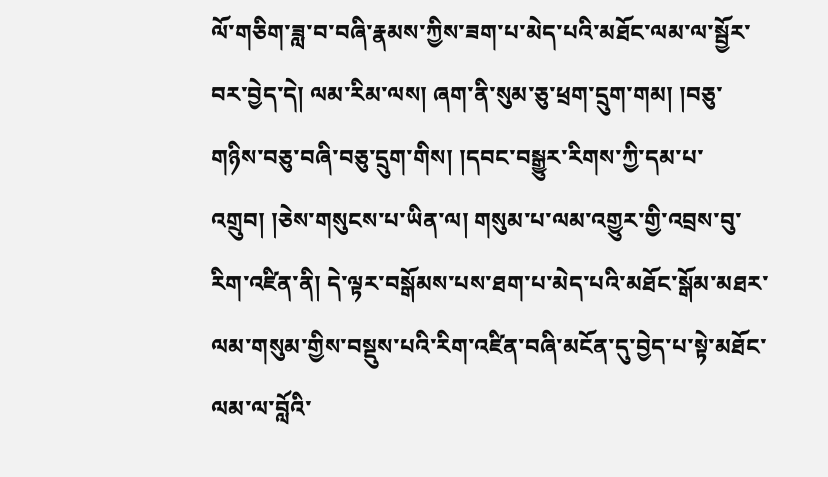ལོ་གཅིག་ཟླ་བ་བཞི་རྣམས་ཀྱིས་ཟག་པ་མེད་པའི་མཐོང་ལམ་ལ་སྦྱོར་བར་བྱེད་དེ། ལམ་རིམ་ལས། ཞག་ནི་སུམ་ཅུ་ཕྲག་དྲུག་གམ། །བཅུ་གཉིས་བཅུ་བཞི་བཅུ་དྲུག་གིས། །དབང་བསྒྱུར་རིགས་ཀྱི་དམ་པ་འགྲུབ། །ཅེས་གསུངས་པ་ཡིན་ལ། གསུམ་པ་ལམ་འགྱུར་གྱི་འབྲས་བུ་རིག་འཛིན་ནི། དེ་ལྟར་བསྒོམས་པས་ཐག་པ་མེད་པའི་མཐོང་སྒོམ་མཐར་ལམ་གསུམ་གྱིས་བསྡུས་པའི་རིག་འཛིན་བཞི་མངོན་དུ་བྱེད་པ་སྟེ་མཐོང་ལམ་ལ་བློའི་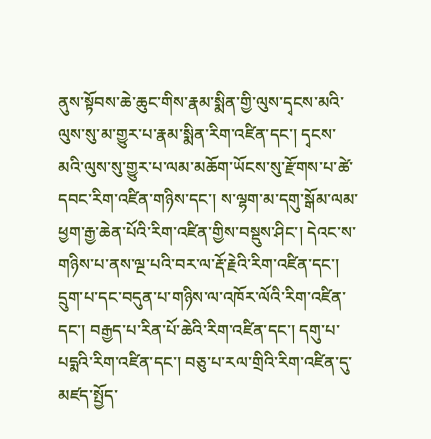ནུས་སྟོབས་ཆེ་ཆུང་གིས་རྣམ་སྨིན་གྱི་ལུས་དྭངས་མའི་ལུས་སུ་མ་གྱུར་པ་རྣམ་སྨིན་རིག་འཛིན་དང་། དྭངས་མའི་ལུས་སུ་གྱུར་པ་ལམ་མཆོག་ཡོངས་སུ་རྫོགས་པ་ཚེ་དབང་རིག་འཛིན་གཉིས་དང་། ས་ལྷག་མ་དགུ་སྒོམ་ལམ་ཕྱག་རྒྱ་ཆེན་པོའི་རིག་འཛིན་གྱིས་བསྡུས་ཤིང་། དེའང་ས་གཉིས་པ་ནས་ལྔ་པའི་བར་ལ་རྡོ་རྗེའི་རིག་འཛིན་དང་། དྲུག་པ་དང་བདུན་པ་གཉིས་ལ་འཁོར་ལོའི་རིག་འཛིན་དང་། བརྒྱད་པ་རིན་པོ་ཆེའི་རིག་འཛིན་དང་། དགུ་པ་པདྨའི་རིག་འཛིན་དང་། བཅུ་པ་རལ་གྲིའི་རིག་འཛིན་དུ་མཛད་སྤྱོད་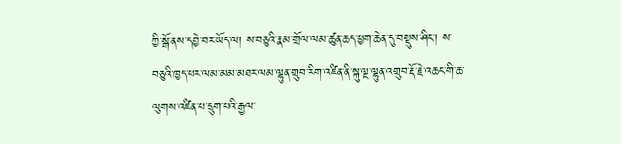ཀྱི་སྒོ་ནས་དབྱེ་བར་ཡོད་ལ། ས་བཅུའི་རྣམ་གྲོལ་ལམ་ཚུན་ཆད་ཕྱག་ཆེན་དུ་བསྡུས་ཤིང་། ས་བཅུའི་ཁྱད་པར་ལམ་མམ་མཐར་ལམ་ལྷུན་གྲུབ་རིག་འཛིན་ནི་སྐུ་ལྔ་ལྷུན་འགྲུབ་རྡོ་རྗེ་འཆང་གི་ཆ་ལུགས་འཛིན་པ་དྲུག་པའི་རྒྱལ་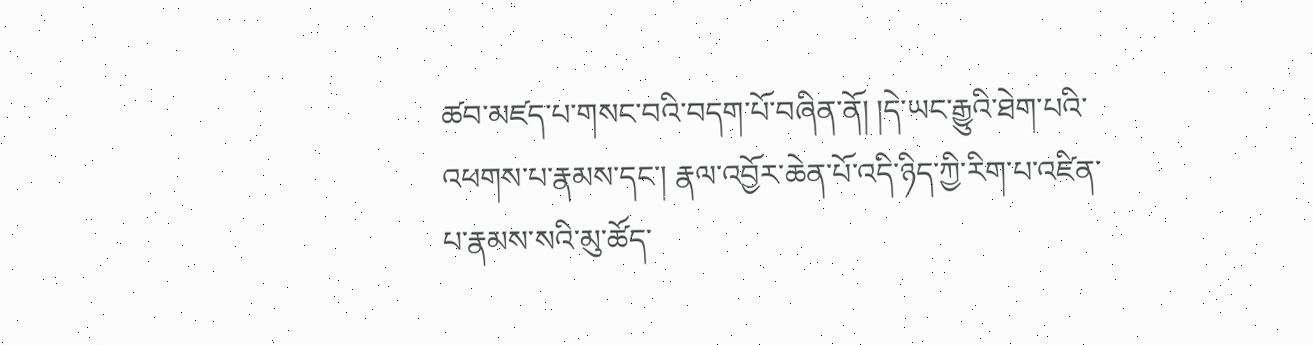ཚབ་མཛད་པ་གསང་བའི་བདག་པོ་བཞིན་ནོ། །དེ་ཡང་རྒྱུའི་ཐེག་པའི་འཕགས་པ་རྣམས་དང་། རྣལ་འབྱོར་ཆེན་པོ་འདི་ཉིད་ཀྱི་རིག་པ་འཛིན་པ་རྣམས་སའི་མུ་ཚོད་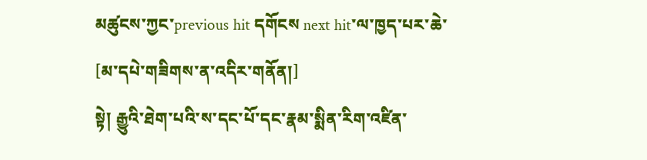མཚུངས་ཀྱང་previous hit དགོངས next hit་ལ་ཁྱད་པར་ཆེ་
[མ་དཔེ་གཟིགས་ན་འདིར་གནོན།]
སྟེ། རྒྱུའི་ཐེག་པའི་ས་དང་པོ་དང་རྣམ་སྨིན་རིག་འཛིན་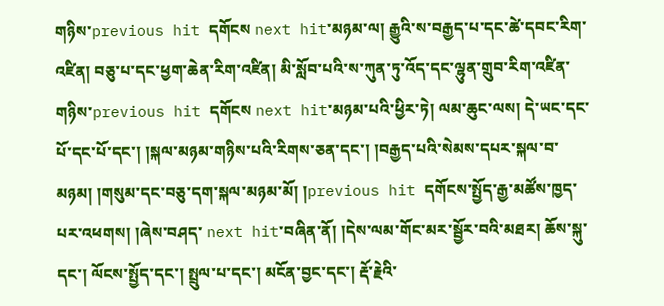གཉིས་previous hit དགོངས next hit་མཉམ་ལ། རྒྱུའི་ས་བརྒྱད་པ་དང་ཚེ་དབང་རིག་འཛིན། བཅུ་པ་དང་ཕྱག་ཆེན་རིག་འཛིན། མི་སློབ་པའི་ས་ཀུན་ཏུ་འོད་དང་ལྷུན་གྲུབ་རིག་འཛིན་གཉིས་previous hit དགོངས next hit་མཉམ་པའི་ཕྱིར་ཏེ། ལམ་ཆུང་ལས། དེ་ཡང་དང་པོ་དང་པོ་དང་། །སྐལ་མཉམ་གཉིས་པའི་རིགས་ཅན་དང་། །བརྒྱད་པའི་སེམས་དཔར་སྐལ་བ་མཉམ། །གསུམ་དང་བཅུ་དག་སྐལ་མཉམ་མོ། །previous hit དགོངས་སྤྱོད་རྒྱ་མཚོས་ཁྱད་པར་འཕགས། །ཞེས་བཤད་ next hit་བཞིན་ནོ། །དེས་ལམ་གོང་མར་སྦྱོར་བའི་མཐར། ཆོས་སྐུ་དང་། ལོངས་སྤྱོད་དང་། སྤྲུལ་པ་དང་། མངོན་བྱང་དང་། རྡོ་རྗེའི་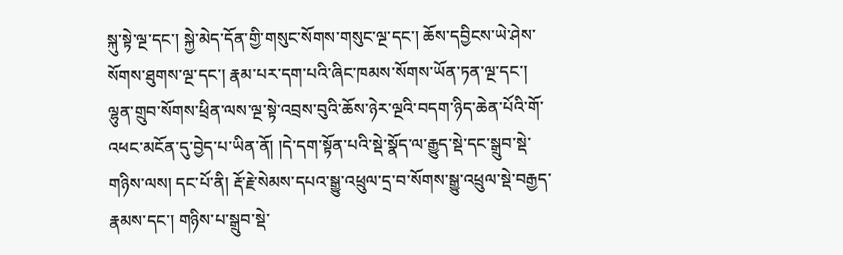སྐུ་སྟེ་ལྔ་དང་། སྐྱེ་མེད་དོན་གྱི་གསུང་སོགས་གསུང་ལྔ་དང་། ཆོས་དབྱིངས་ཡེ་ཤེས་སོགས་ཐུགས་ལྔ་དང་། རྣམ་པར་དག་པའི་ཞིང་ཁམས་སོགས་ཡོན་ཏན་ལྔ་དང་། ལྷུན་གྲུབ་སོགས་ཕྲིན་ལས་ལྔ་སྟེ་འབྲས་བུའི་ཆོས་ཉེར་ལྔའི་བདག་ཉིད་ཆེན་པོའི་གོ་འཕང་མངོན་དུ་བྱེད་པ་ཡིན་ནོ། །དེ་དག་སྟོན་པའི་སྡེ་སྣོད་ལ་རྒྱུད་སྡེ་དང་སྒྲུབ་སྡེ་གཉིས་ལས། དང་པོ་ནི། རྡོ་རྗེ་སེམས་དཔའ་སྒྱུ་འཕྲུལ་དྲ་བ་སོགས་སྒྱུ་འཕྲུལ་སྡེ་བརྒྱད་རྣམས་དང་། གཉིས་པ་སྒྲུབ་སྡེ་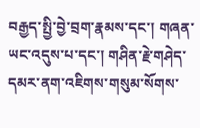བརྒྱད་སྤྱི་བྱེ་བྲག་རྣམས་དང་། གཞན་ཡང་འདུས་པ་དང་། གཤིན་རྗེ་གཤེད་དམར་ནག་འཇིགས་གསུམ་སོགས་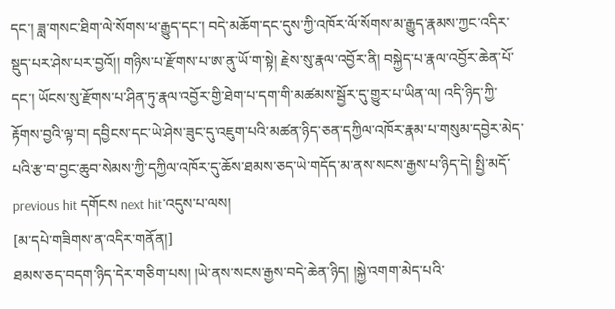དང་། ཟླ་གསང་ཐིག་ལེ་སོགས་ཕ་རྒྱུད་དང་། བདེ་མཆོག་དང་དུས་ཀྱི་འཁོར་ལོ་སོགས་མ་རྒྱུད་རྣམས་ཀྱང་འདིར་སྡུད་པར་ཤེས་པར་བྱའོ།། གཉིས་པ་རྫོགས་པ་ཨ་ནུ་ཡོ་ག་སྟེ། རྗེས་སུ་རྣལ་འབྱོར་ནི། བསྐྱེད་པ་རྣལ་འབྱོར་ཆེན་པོ་དང་། ཡོངས་སུ་རྫོགས་པ་ཤིན་ཏུ་རྣལ་འབྱོར་གྱི་ཐེག་པ་དག་གི་མཚམས་སྦྱོར་དུ་གྱུར་པ་ཡིན་ལ། འདི་ཉིད་ཀྱི་རྟོགས་བྱའི་ལྟ་བ། དབྱིངས་དང་ཡེ་ཤེས་ཟུང་དུ་འཇུག་པའི་མཚན་ཉིད་ཅན་དཀྱིལ་འཁོར་རྣམ་པ་གསུམ་དབྱེར་མེད་པའི་རྩ་བ་བྱང་ཆུབ་སེམས་ཀྱི་དཀྱིལ་འཁོར་དུ་ཆོས་ཐམས་ཅད་ཡེ་གདོད་མ་ནས་སངས་རྒྱས་པ་ཉིད་དེ། སྤྱི་མདོ་previous hit དགོངས next hit་འདུས་པ་ལས།
[མ་དཔེ་གཟིགས་ན་འདིར་གནོན།]
ཐམས་ཅད་བདག་ཉིད་དེར་གཅིག་པས། །ཡེ་ནས་སངས་རྒྱས་བདེ་ཆེན་ཉིད། །སྐྱེ་འགག་མེད་པའི་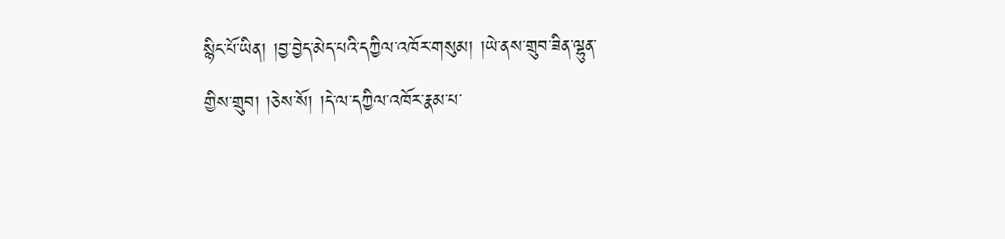སྙིང་པོ་ཡིན། །བྱ་བྱེད་མེད་པའི་དཀྱིལ་འཁོར་གསུམ། །ཡེ་ནས་གྲུབ་ཟིན་ལྷུན་གྱིས་གྲུབ། །ཅེས་སོ། །དེ་ལ་དཀྱིལ་འཁོར་རྣམ་པ་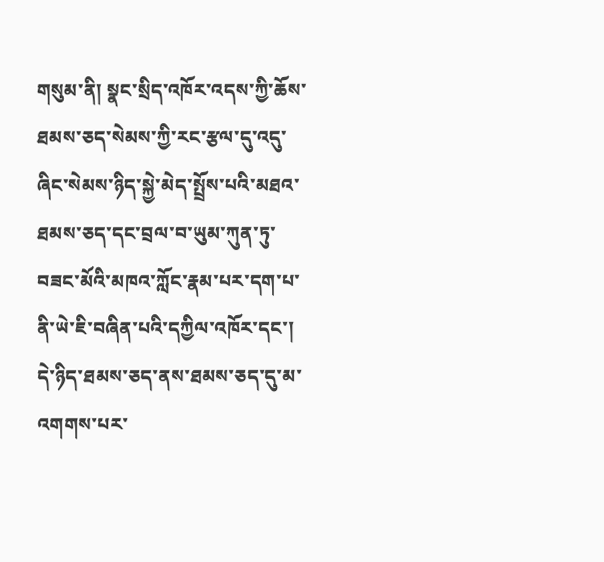གསུམ་ནི། སྣང་སྲིད་འཁོར་འདས་ཀྱི་ཆོས་ཐམས་ཅད་སེམས་ཀྱི་རང་རྩལ་དུ་འདུ་ཞིང་སེམས་ཉིད་སྐྱེ་མེད་སྤྲོས་པའི་མཐའ་ཐམས་ཅད་དང་བྲལ་བ་ཡུམ་ཀུན་ཏུ་བཟང་མོའི་མཁའ་ཀློང་རྣམ་པར་དག་པ་ནི་ཡེ་ཇི་བཞིན་པའི་དཀྱིལ་འཁོར་དང་། དེ་ཉིད་ཐམས་ཅད་ནས་ཐམས་ཅད་དུ་མ་འགགས་པར་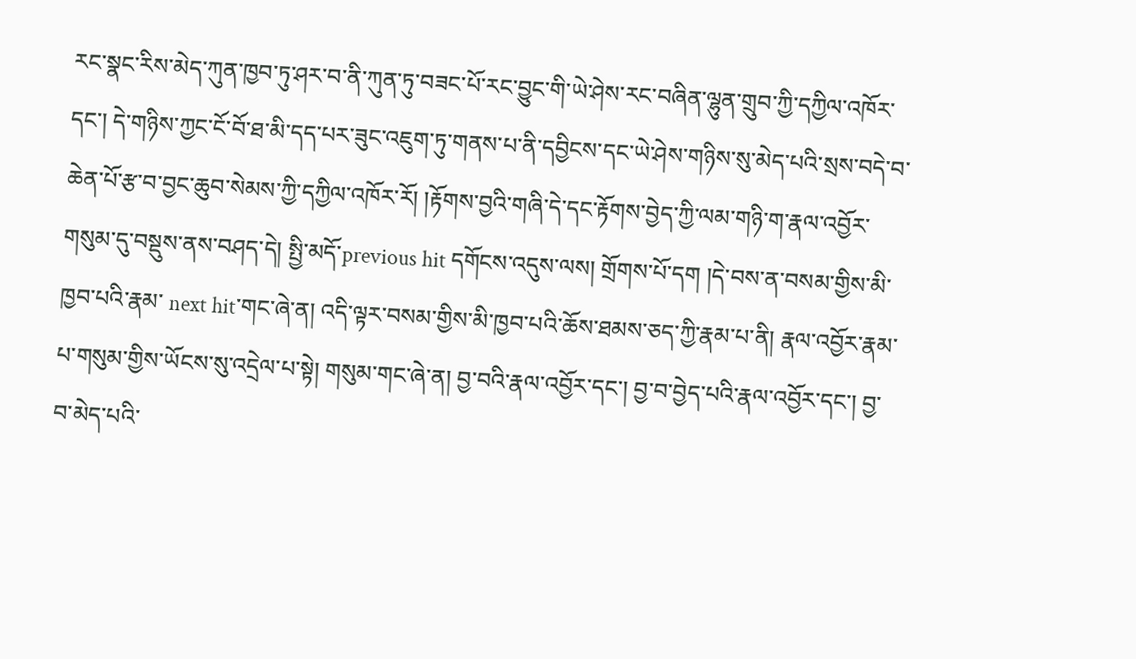རང་སྣང་རིས་མེད་ཀུན་ཁྱབ་ཏུ་ཤར་བ་ནི་ཀུན་ཏུ་བཟང་པོ་རང་བྱུང་གི་ཡེ་ཤེས་རང་བཞིན་ལྷུན་གྲུབ་ཀྱི་དཀྱིལ་འཁོར་དང་། དེ་གཉིས་ཀྱང་ངོ་བོ་ཐ་མི་དད་པར་ཟུང་འཇུག་ཏུ་གནས་པ་ནི་དབྱིངས་དང་ཡེ་ཤེས་གཉིས་སུ་མེད་པའི་སྲས་བདེ་བ་ཆེན་པོ་རྩ་བ་བྱང་ཆུབ་སེམས་ཀྱི་དཀྱིལ་འཁོར་རོ། །རྟོགས་བྱའི་གཞི་དེ་དང་རྟོགས་བྱེད་ཀྱི་ལམ་གཉི་ག་རྣལ་འབྱོར་གསུམ་དུ་བསྡུས་ནས་བཤད་དེ། སྤྱི་མདོ་previous hit དགོངས་འདུས་ལས། གྲོགས་པོ་དག །དེ་བས་ན་བསམ་གྱིས་མི་ཁྱབ་པའི་རྣམ་ next hit་གང་ཞེ་ན། འདི་ལྟར་བསམ་གྱིས་མི་ཁྱབ་པའི་ཆོས་ཐམས་ཅད་ཀྱི་རྣམ་པ་ནི། རྣལ་འབྱོར་རྣམ་པ་གསུམ་གྱིས་ཡོངས་སུ་འདྲེལ་པ་སྟེ། གསུམ་གང་ཞེ་ན། བྱ་བའི་རྣལ་འབྱོར་དང་། བྱ་བ་བྱེད་པའི་རྣལ་འབྱོར་དང་། བྱ་བ་མེད་པའི་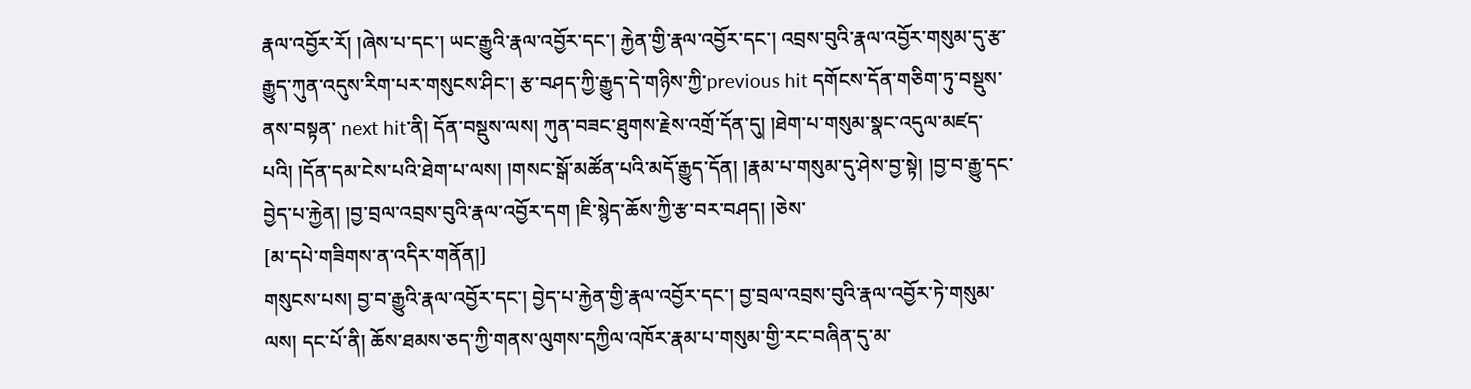རྣལ་འབྱོར་རོ། །ཞེས་པ་དང་། ཡང་རྒྱུའི་རྣལ་འབྱོར་དང་། རྐྱེན་གྱི་རྣལ་འབྱོར་དང་། འབྲས་བུའི་རྣལ་འབྱོར་གསུམ་དུ་རྩ་རྒྱུད་ཀུན་འདུས་རིག་པར་གསུངས་ཤིང་། རྩ་བཤད་ཀྱི་རྒྱུད་དེ་གཉིས་ཀྱི་previous hit དགོངས་དོན་གཅིག་ཏུ་བསྡུས་ནས་བསྟན་ next hit་ནི། དོན་བསྡུས་ལས། ཀུན་བཟང་ཐུགས་རྗེས་འགྲོ་དོན་དུ། །ཐེག་པ་གསུམ་སྣང་འདུལ་མཛད་པའི། །དོན་དམ་ངེས་པའི་ཐེག་པ་ལས། །གསང་སྒོ་མཚོན་པའི་མདོ་རྒྱུད་དོན། །རྣམ་པ་གསུམ་དུ་ཤེས་བྱ་སྟེ། །བྱ་བ་རྒྱུ་དང་བྱེད་པ་རྐྱེན། །བྱ་བྲལ་འབྲས་བུའི་རྣལ་འབྱོར་དག །ཇི་སྙེད་ཆོས་ཀྱི་རྩ་བར་བཤད། །ཅེས་
[མ་དཔེ་གཟིགས་ན་འདིར་གནོན།]
གསུངས་པས། བྱ་བ་རྒྱུའི་རྣལ་འབྱོར་དང་། བྱེད་པ་རྐྱེན་གྱི་རྣལ་འབྱོར་དང་། བྱ་བྲལ་འབྲས་བུའི་རྣལ་འབྱོར་ཏེ་གསུམ་ལས། དང་པོ་ནི། ཆོས་ཐམས་ཅད་ཀྱི་གནས་ལུགས་དཀྱིལ་འཁོར་རྣམ་པ་གསུམ་གྱི་རང་བཞིན་དུ་མ་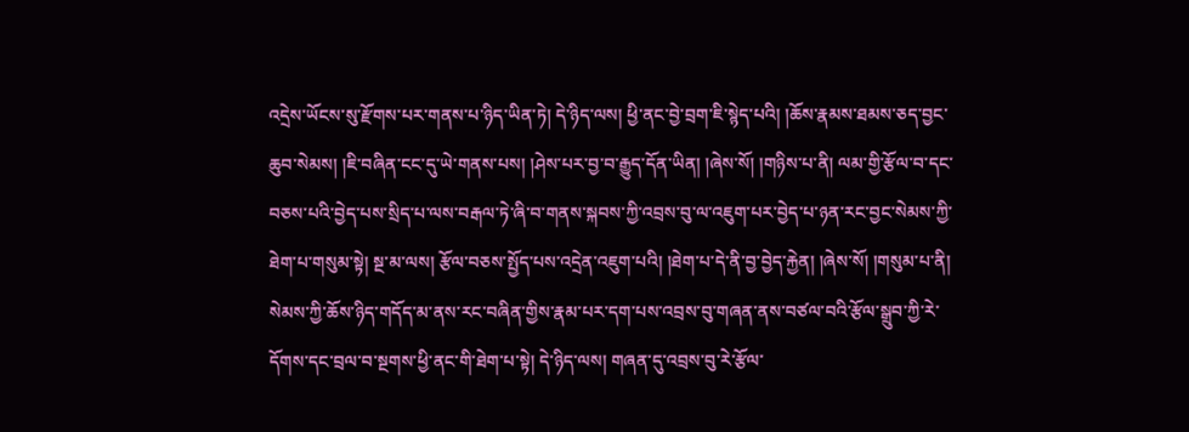འདྲེས་ཡོངས་སུ་རྫོགས་པར་གནས་པ་ཉིད་ཡིན་ཏེ། དེ་ཉིད་ལས། ཕྱི་ནང་བྱེ་བྲག་ཇི་སྙེད་པའི། །ཆོས་རྣམས་ཐམས་ཅད་བྱང་ཆུབ་སེམས། །ཇི་བཞིན་ངང་དུ་ཡེ་གནས་པས། །ཤེས་པར་བྱ་བ་རྒྱུད་དོན་ཡིན། །ཞེས་སོ། །གཉིས་པ་ནི། ལམ་གྱི་རྩོལ་བ་དང་བཅས་པའི་བྱེད་པས་སྲིད་པ་ལས་བརྒལ་ཏེ་ཞི་བ་གནས་སྐབས་ཀྱི་འབྲས་བུ་ལ་འཇུག་པར་བྱེད་པ་ཉན་རང་བྱང་སེམས་ཀྱི་ཐེག་པ་གསུམ་སྟེ། སྔ་མ་ལས། རྩོལ་བཅས་སྤྱོད་པས་འདྲེན་འཇུག་པའི། །ཐེག་པ་དེ་ནི་བྱ་བྱེད་རྐྱེན། །ཞེས་སོ། །གསུམ་པ་ནི། སེམས་ཀྱི་ཆོས་ཉིད་གདོད་མ་ནས་རང་བཞིན་གྱིས་རྣམ་པར་དག་པས་འབྲས་བུ་གཞན་ནས་བཙལ་བའི་རྩོལ་སྒྲུབ་ཀྱི་རེ་དོགས་དང་བྲལ་བ་སྔགས་ཕྱི་ནང་གི་ཐེག་པ་སྟེ། དེ་ཉིད་ལས། གཞན་དུ་འབྲས་བུ་རེ་རྩོལ་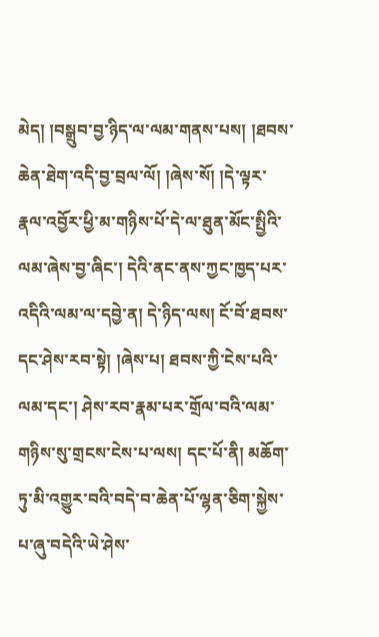མེད། །བསྒྲུབ་བྱ་ཉིད་ལ་ལམ་གནས་པས། །ཐབས་ཆེན་ཐེག་འདི་བྱ་བྲལ་ལོ། །ཞེས་སོ། །དེ་ལྟར་རྣལ་འབྱོར་ཕྱི་མ་གཉིས་པོ་དེ་ལ་ཐུན་མོང་སྤྱིའི་ལམ་ཞེས་བྱ་ཞིང་། དེའི་ནང་ནས་ཀྱང་ཁྱད་པར་འདིའི་ལམ་ལ་དབྱེ་ན། དེ་ཉིད་ལས། ངོ་བོ་ཐབས་དང་ཤེས་རབ་སྟེ། །ཞེས་པ། ཐབས་ཀྱི་ངེས་པའི་ལམ་དང་། ཤེས་རབ་རྣམ་པར་གྲོལ་བའི་ལམ་གཉིས་སུ་གྲངས་ངེས་པ་ལས། དང་པོ་ནི། མཆོག་ཏུ་མི་འགྱུར་བའི་བདེ་བ་ཆེན་པོ་ལྷན་ཅིག་སྐྱེས་པ་ཞུ་བདེའི་ཡེ་ཤེས་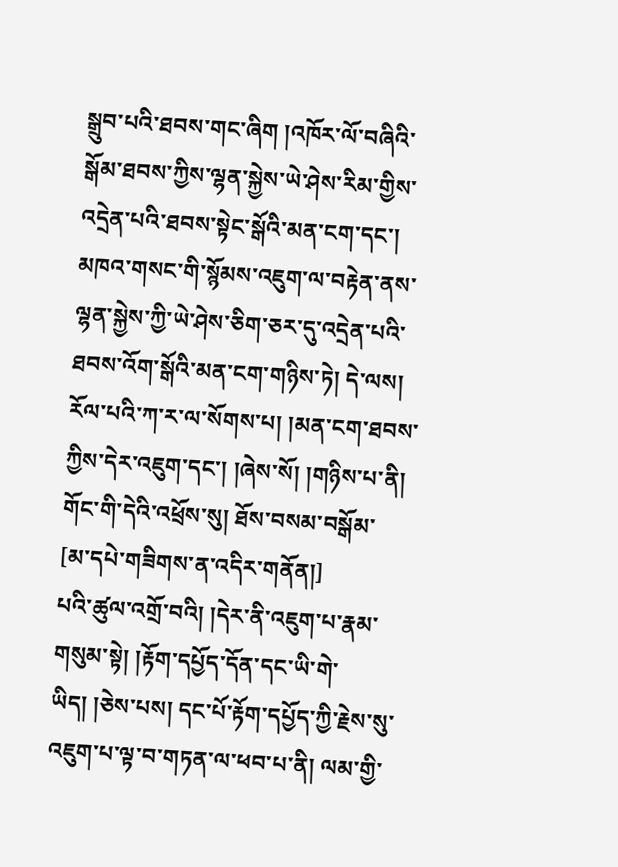སྒྲུབ་པའི་ཐབས་གང་ཞིག །འཁོར་ལོ་བཞིའི་སྒོམ་ཐབས་ཀྱིས་ལྷན་སྐྱེས་ཡེ་ཤེས་རིམ་གྱིས་འདྲེན་པའི་ཐབས་སྟེང་སྒོའི་མན་ངག་དང་། མཁའ་གསང་གི་སྙོམས་འཇུག་ལ་བརྟེན་ནས་ལྷན་སྐྱེས་ཀྱི་ཡེ་ཤེས་ཅིག་ཅར་དུ་འདྲེན་པའི་ཐབས་འོག་སྒོའི་མན་ངག་གཉིས་ཏེ། དེ་ལས། རོལ་པའི་ཀ་ར་ལ་སོགས་པ། །མན་ངག་ཐབས་ཀྱིས་དེར་འཇུག་དང་། །ཞེས་སོ། །གཉིས་པ་ནི། གོང་གི་དེའི་འཕྲོས་སུ། ཐོས་བསམ་བསྒོམ་
[མ་དཔེ་གཟིགས་ན་འདིར་གནོན།]
པའི་ཚུལ་འགྲོ་བའི། །དེར་ནི་འཇུག་པ་རྣམ་གསུམ་སྟེ། །རྟོག་དཔྱོད་དོན་དང་ཡི་གེ་ཡིད། །ཅེས་པས། དང་པོ་རྟོག་དཔྱོད་ཀྱི་རྗེས་སུ་འཇུག་པ་ལྟ་བ་གཏན་ལ་ཕབ་པ་ནི། ལམ་གྱི་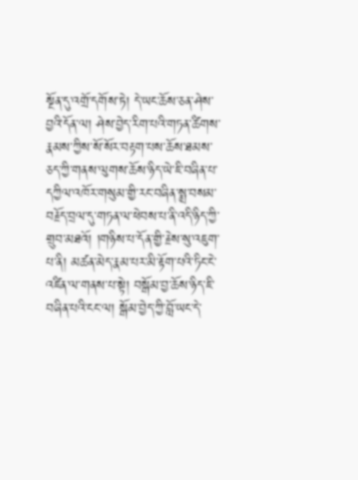སྔོན་དུ་འགྲོ་དགོས་ཏེ། དེ་ཡང་ཆོས་ཅན་ཤེས་བྱའི་དོན་ལ། ཤེས་བྱེད་རིག་པའི་གཏན་ཚིགས་རྣམས་ཀྱིས་སོ་སོར་བརྟག་པས་ཆོས་ཐམས་ཅད་ཀྱི་གནས་ལུགས་ཆོས་ཉིད་ཡེ་ཇི་བཞིན་པ་དཀྱིལ་འཁོར་གསུམ་གྱི་རང་བཞིན་སྨྲ་བསམ་བརྗོད་བྲལ་དུ་གཏན་ལ་ཕེབས་པ་ནི་འདི་ཉིད་ཀྱི་གྲུབ་མཐའོ། །གཉིས་པ་དོན་གྱི་རྗེས་སུ་འཇུག་པ་ནི། མཚན་མེད་རྣམ་པར་མི་རྟོག་པའི་ཏིང་ངེ་འཛིན་ལ་གནས་པ་སྟེ། བསྒོམ་བྱ་ཆོས་ཉིད་ཇི་བཞིན་པའི་ངང་ལ། སྒོམ་བྱེད་ཀྱི་བློ་ཡང་དེ་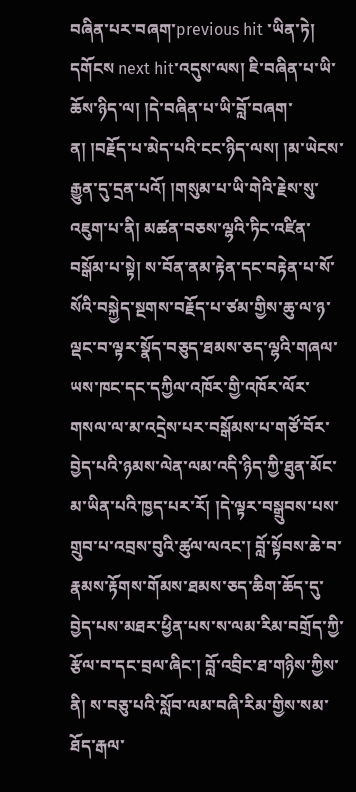བཞིན་པར་བཞག་previous hit ་ཡིན་ཏེ། དགོངས next hit་འདུས་ལས། ཇི་བཞིན་པ་ཡི་ཆོས་ཉིད་ལ། །དེ་བཞིན་པ་ཡི་བློ་བཞག་ན། །བརྗོད་པ་མེད་པའི་ངང་ཉིད་ལས། །མ་ཡེངས་རྒྱུན་དུ་དྲན་པའོ། །གསུམ་པ་ཡི་གེའི་རྗེས་སུ་འཇུག་པ་ནི། མཚན་བཅས་ལྷའི་ཏིང་འཛིན་བསྒོམ་པ་སྟེ། ས་བོན་ནམ་རྟེན་དང་བརྟེན་པ་སོ་སོའི་བསྐྱེད་སྔགས་བརྗོད་པ་ཙམ་གྱིས་ཆུ་ལ་ཉ་ལྡང་བ་ལྟར་སྣོད་བཅུད་ཐམས་ཅད་ལྷའི་གཞལ་ཡས་ཁང་དང་དཀྱིལ་འཁོར་གྱི་འཁོར་ལོར་གསལ་ལ་མ་འདྲེས་པར་བསྒོམས་པ་གཙོ་བོར་བྱེད་པའི་ཉམས་ལེན་ལམ་འདི་ཉིད་ཀྱི་ཐུན་མོང་མ་ཡིན་པའི་ཁྱད་པར་རོ། །དེ་ལྟར་བསྒྲུབས་པས་གྲུབ་པ་འབྲས་བུའི་ཚུལ་ལའང་། བློ་སྟོབས་ཆེ་བ་རྣམས་རྟོགས་གོམས་ཐམས་ཅད་ཆིག་ཆོད་དུ་བྱེད་པས་མཐར་ཕྱིན་པས་ས་ལམ་རིམ་བགྲོད་ཀྱི་རྩོལ་བ་དང་བྲལ་ཞིང་། བློ་འབྲིང་ཐ་གཉིས་ཀྱིས་ནི། ས་བཅུ་པའི་སློབ་ལམ་བཞི་རིམ་གྱིས་སམ་ཐོད་རྒལ་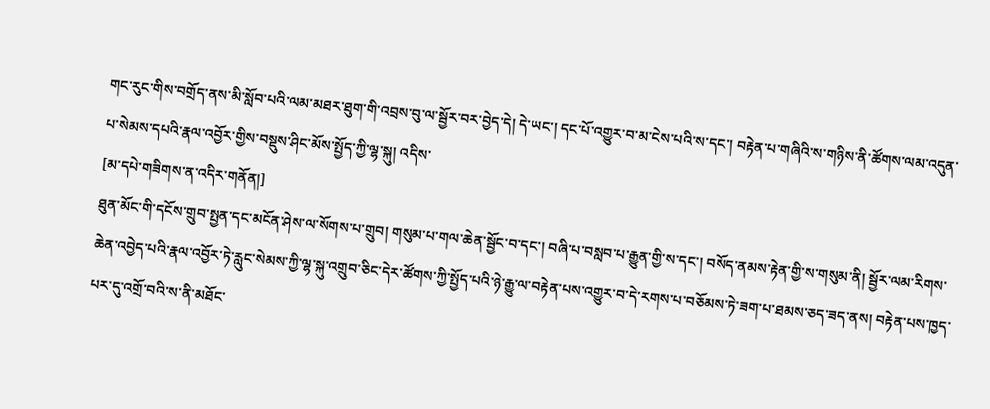གང་རུང་གིས་བགྲོད་ནས་མི་སློབ་པའི་ལམ་མཐར་ཐུག་གི་འབྲས་བུ་ལ་སྦྱོར་བར་བྱེད་དེ། དེ་ཡང་། དང་པོ་འགྱུར་བ་མ་ངེས་པའི་ས་དང་། བརྟེན་པ་གཞིའི་ས་གཉིས་ནི་ཚོགས་ལམ་འདུན་པ་སེམས་དཔའི་རྣལ་འབྱོར་གྱིས་བསྡུས་ཤིང་མོས་སྤྱོད་ཀྱི་ལྷ་སྐུ། འདིས་
[མ་དཔེ་གཟིགས་ན་འདིར་གནོན།]
ཐུན་མོང་གི་དངོས་གྲུབ་སྤྱན་དང་མངོན་ཤེས་ལ་སོགས་པ་གྲུབ། གསུམ་པ་གལ་ཆེན་སྦྱོང་བ་དང་། བཞི་པ་བསླབ་པ་རྒྱུན་གྱི་ས་དང་། བསོད་ནམས་རྟེན་གྱི་ས་གསུམ་ནི། སྦྱོར་ལམ་རིགས་ཆེན་འབྱེད་པའི་རྣལ་འབྱོར་ཏེ་རླུང་སེམས་ཀྱི་ལྷ་སྐུ་འགྲུབ་ཅིང་དེར་ཚོགས་ཀྱི་སྤྱོད་པའི་ཉེ་རྒྱུ་ལ་བརྟེན་པས་འགྱུར་བ་དེ་རགས་པ་བཅོམས་ཏེ་ཟག་པ་ཐམས་ཅད་ཟད་ནས། བརྟེན་པས་ཁྱད་པར་དུ་འགྲོ་བའི་ས་ནི་མཐོང་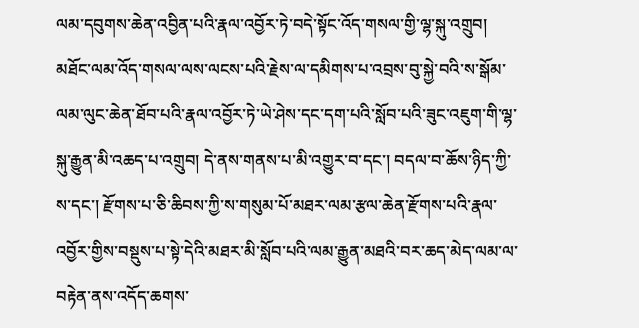ལམ་དབུགས་ཆེན་འབྱིན་པའི་རྣལ་འབྱོར་ཏེ་བདེ་སྟོང་འོད་གསལ་གྱི་ལྷ་སྐུ་འགྲུབ། མཐོང་ལམ་འོད་གསལ་ལས་ལངས་པའི་རྗེས་ལ་དམིགས་པ་འབྲས་བུ་སྐྱེ་བའི་ས་སྒོམ་ལམ་ལུང་ཆེན་ཐོབ་པའི་རྣལ་འབྱོར་ཏེ་ཡེ་ཤེས་དང་དག་པའི་སློབ་པའི་ཟུང་འཇུག་གི་ལྷ་སྐུ་རྒྱུན་མི་འཆད་པ་འགྲུབ། དེ་ནས་གནས་པ་མི་འགྱུར་བ་དང་། བདལ་བ་ཆོས་ཉིད་ཀྱི་ས་དང་། རྫོགས་པ་ཅི་ཆིབས་ཀྱི་ས་གསུམ་པོ་མཐར་ལམ་རྩལ་ཆེན་རྫོགས་པའི་རྣལ་འབྱོར་གྱིས་བསྡུས་པ་སྟེ་དེའི་མཐར་མི་སློབ་པའི་ལམ་རྒྱུན་མཐའི་བར་ཆད་མེད་ལམ་ལ་བརྟེན་ནས་འདོད་ཆགས་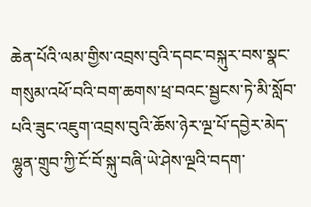ཆེན་པོའི་ལམ་གྱིས་འབྲས་བུའི་དབང་བསྐུར་བས་སྣང་གསུམ་འཕོ་བའི་བག་ཆགས་ཕྲ་བའང་སྦྱངས་ཏེ་མི་སློབ་པའི་ཟུང་འཇུག་འབྲས་བུའི་ཆོས་ཉེར་ལྔ་པོ་དབྱེར་མེད་ལྷུན་གྲུབ་ཀྱི་ངོ་བོ་སྐུ་བཞི་ཡེ་ཤེས་ལྔའི་བདག་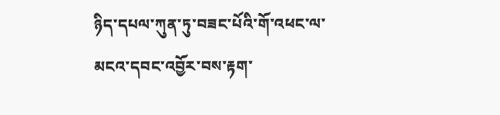ཉིད་དཔལ་ཀུན་ཏུ་བཟང་པོའི་གོ་འཕང་ལ་མངའ་དབང་འབྱོར་བས་རྟག་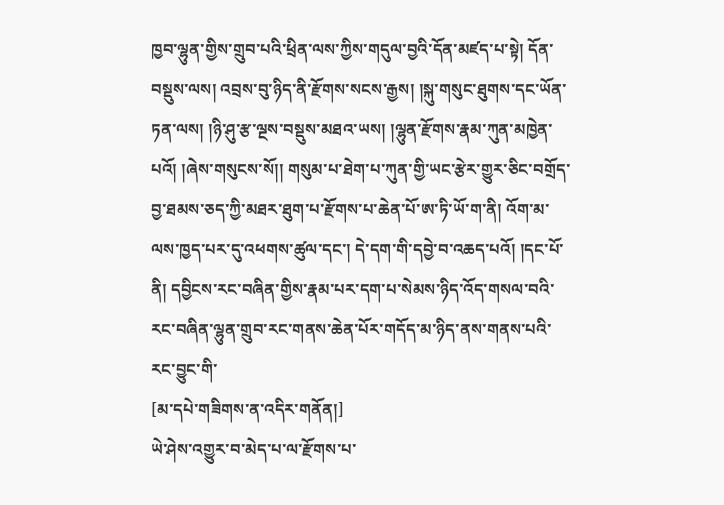ཁྱབ་ལྷུན་གྱིས་གྲུབ་པའི་ཕྲིན་ལས་ཀྱིས་གདུལ་བྱའི་དོན་མཛད་པ་སྟེ། དོན་བསྡུས་ལས། འབྲས་བུ་ཉིད་ནི་རྫོགས་སངས་རྒྱས། །སྐུ་གསུང་ཐུགས་དང་ཡོན་ཏན་ལས། །ཉི་ཤུ་རྩ་ལྔས་བསྡུས་མཐའ་ཡས། །ལྷུན་རྫོགས་རྣམ་ཀུན་མཁྱེན་པའོ། །ཞེས་གསུངས་སོ།། གསུམ་པ་ཐེག་པ་ཀུན་གྱི་ཡང་རྩེར་གྱུར་ཅིང་བགྲོད་བྱ་ཐམས་ཅད་ཀྱི་མཐར་ཐུག་པ་རྫོགས་པ་ཆེན་པོ་ཨ་ཏི་ཡོ་ག་ནི། འོག་མ་ལས་ཁྱད་པར་དུ་འཕགས་ཚུལ་དང་། དེ་དག་གི་དབྱེ་བ་འཆད་པའོ། །དང་པོ་ནི། དབྱིངས་རང་བཞིན་གྱིས་རྣམ་པར་དག་པ་སེམས་ཉིད་འོད་གསལ་བའི་རང་བཞིན་ལྷུན་གྲུབ་རང་གནས་ཆེན་པོར་གདོད་མ་ཉིད་ནས་གནས་པའི་རང་བྱུང་གི་
[མ་དཔེ་གཟིགས་ན་འདིར་གནོན།]
ཡེ་ཤེས་འགྱུར་བ་མེད་པ་ལ་རྫོགས་པ་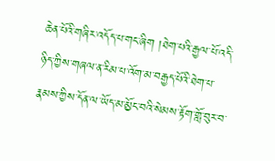ཆེན་པོའི་གཞིར་འདོད་པ་གང་ཞིག །ཐེག་པའི་རྒྱལ་པོ་འདི་ཉིད་ཀྱིས་གཞལ་ན་རིམ་པ་འོག་མ་བརྒྱད་པོའི་ཐེག་པ་རྣམས་ཀྱིས་དོན་ལ་ཡོད་མ་མྱོང་བའི་སེམས་རྟོག་གློ་བུར་བ་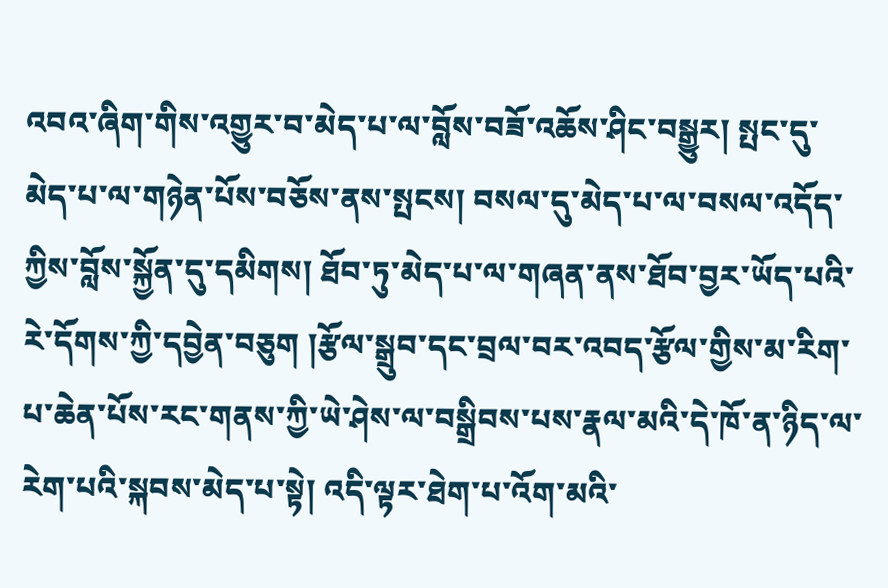འབའ་ཞིག་གིས་འགྱུར་བ་མེད་པ་ལ་བློས་བཟོ་འཆོས་ཤིང་བསྒྱུར། སྤང་དུ་མེད་པ་ལ་གཉེན་པོས་བཅོས་ནས་སྤངས། བསལ་དུ་མེད་པ་ལ་བསལ་འདོད་ཀྱིས་བློས་སྐྱོན་དུ་དམིགས། ཐོབ་ཏུ་མེད་པ་ལ་གཞན་ནས་ཐོབ་བྱར་ཡོད་པའི་རེ་དོགས་ཀྱི་དབྱེན་བཅུག །རྩོལ་སྒྲུབ་དང་བྲལ་བར་འབད་རྩོལ་གྱིས་མ་རིག་པ་ཆེན་པོས་རང་གནས་ཀྱི་ཡེ་ཤེས་ལ་བསྒྲིབས་པས་རྣལ་མའི་དེ་ཁོ་ན་ཉིད་ལ་རེག་པའི་སྐབས་མེད་པ་སྟེ། འདི་ལྟར་ཐེག་པ་འོག་མའི་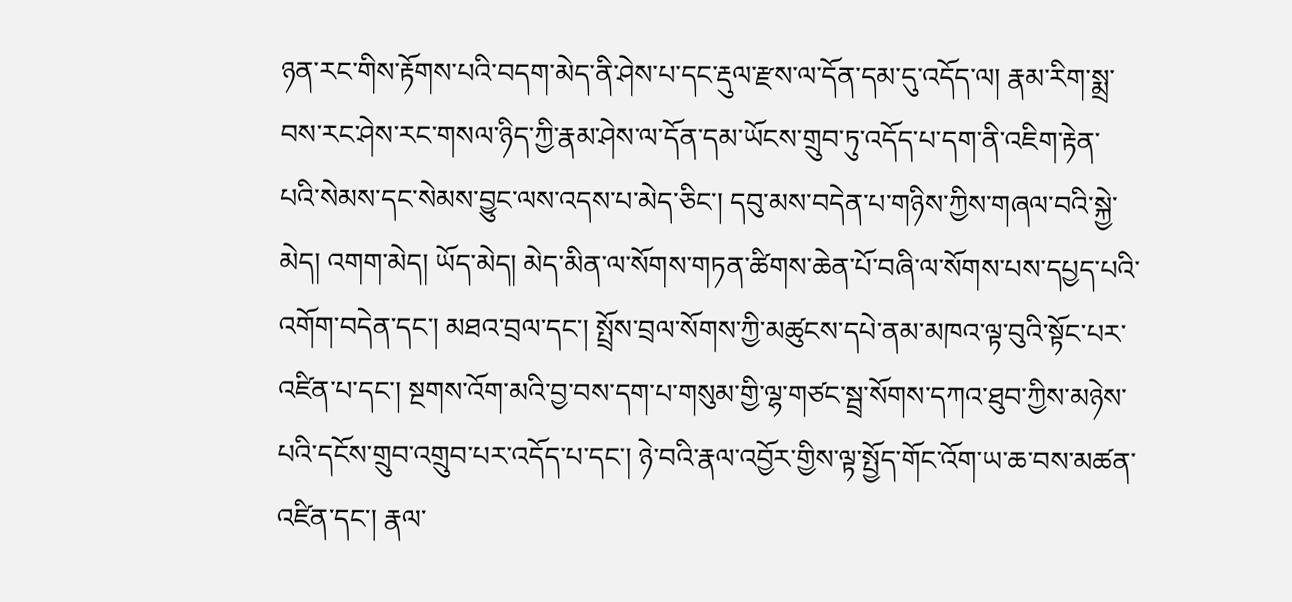ཉན་རང་གིས་རྟོགས་པའི་བདག་མེད་ནི་ཤེས་པ་དང་རྡུལ་རྫས་ལ་དོན་དམ་དུ་འདོད་ལ། རྣམ་རིག་སྨྲ་བས་རང་ཤེས་རང་གསལ་ཉིད་ཀྱི་རྣམ་ཤེས་ལ་དོན་དམ་ཡོངས་གྲུབ་ཏུ་འདོད་པ་དག་ནི་འཇིག་རྟེན་པའི་སེམས་དང་སེམས་བྱུང་ལས་འདས་པ་མེད་ཅིང་། དབུ་མས་བདེན་པ་གཉིས་ཀྱིས་གཞལ་བའི་སྐྱེ་མེད། འགག་མེད། ཡོད་མེད། མེད་མིན་ལ་སོགས་གཏན་ཚིགས་ཆེན་པོ་བཞི་ལ་སོགས་པས་དཔྱད་པའི་འགོག་བདེན་དང་། མཐའ་བྲལ་དང་། སྤྲོས་བྲལ་སོགས་ཀྱི་མཚུངས་དཔེ་ནམ་མཁའ་ལྟ་བུའི་སྟོང་པར་འཛིན་པ་དང་། སྔགས་འོག་མའི་བྱ་བས་དག་པ་གསུམ་གྱི་ལྷ་གཙང་སྦྲ་སོགས་དཀའ་ཐུབ་ཀྱིས་མཉེས་པའི་དངོས་གྲུབ་འགྲུབ་པར་འདོད་པ་དང་། ཉེ་བའི་རྣལ་འབྱོར་གྱིས་ལྟ་སྤྱོད་གོང་འོག་ཡ་ཆ་བས་མཚན་འཛིན་དང་། རྣལ་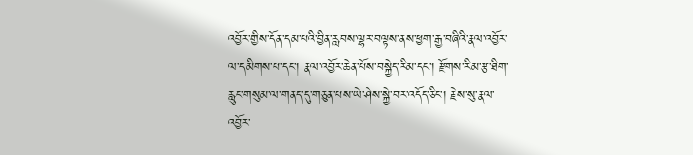འབྱོར་གྱིས་དོན་དམ་པའི་བྱིན་རླབས་ལྷར་བལྟས་ནས་ཕྱག་རྒྱ་བཞིའི་རྣལ་འབྱོར་ལ་དམིགས་པ་དང་། རྣལ་འབྱོར་ཆེན་པོས་བསྐྱེད་རིམ་དང་། རྫོགས་རིམ་རྩ་ཐིག་རླུང་གསུམ་ལ་གནད་དུ་གཅུན་པས་ཡེ་ཤེས་སྐྱེ་བར་འདོད་ཅིང་། རྗེས་སུ་རྣལ་འབྱོར་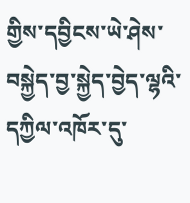གྱིས་དབྱིངས་ཡེ་ཤེས་བསྐྱེད་བྱ་སྐྱེད་བྱེད་ལྷའི་དཀྱིལ་འཁོར་དུ་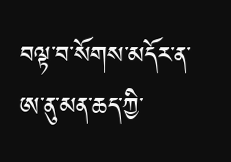བལྟ་བ་སོགས་མདོར་ན་ཨ་ནུ་མན་ཆད་ཀྱི་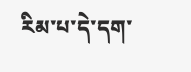རིམ་པ་དེ་དག་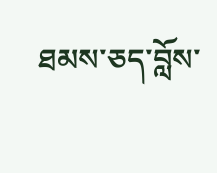ཐམས་ཅད་བློས་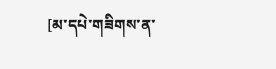[མ་དཔེ་གཟིགས་ན་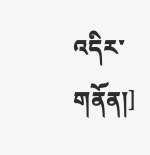འདིར་གནོན།]